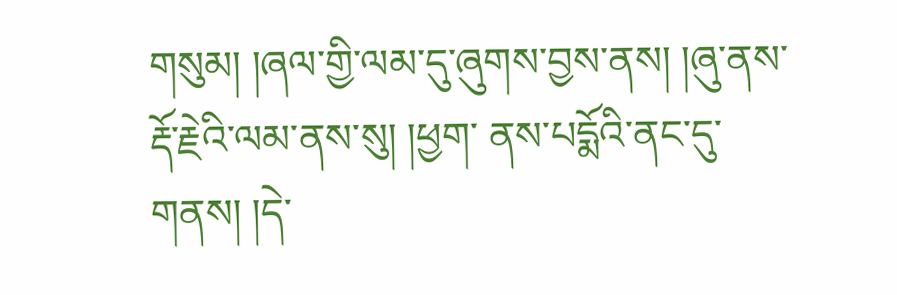གསུམ། །ཞལ་གྱི་ལམ་དུ་ཞུགས་བྱས་ནས། །ཞུ་ནས་རྡོ་རྗེའི་ལམ་ནས་སུ། །ཕྱག་ ནས་པདྨོའི་ནང་དུ་གནས། །དེ་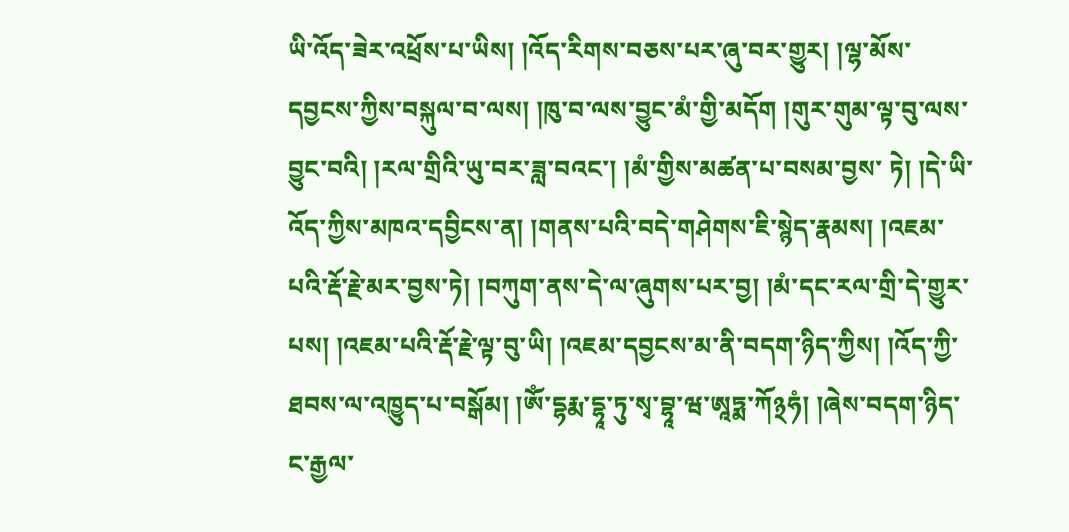ཡི་འོད་ཟེར་འཕྲོས་པ་ཡིས། །འོད་རིགས་བཅས་པར་ཞུ་བར་གྱུར། །ལྷ་མོས་དབྱངས་ཀྱིས་བསྐུལ་བ་ལས། །ཁུ་བ་ལས་བྱུང་མཾ་གྱི་མདོག །གུར་གུམ་ལྟ་བུ་ལས་བྱུང་བའི། །རལ་གྲིའི་ཡུ་བར་ཟླ་བའང་། །མཾ་གྱིས་མཚན་པ་བསམ་བྱས་ ཏེ། །དེ་ཡི་འོད་ཀྱིས་མཁའ་དབྱིངས་ན། །གནས་པའི་བདེ་གཤེགས་ཇི་སྙེད་རྣམས། །འཇམ་པའི་རྡོ་རྗེ་མར་བྱས་ཏེ། །བཀུག་ནས་དེ་ལ་ཞུགས་པར་བྱ། །མཾ་དང་རལ་གྲི་དེ་གྱུར་པས། །འཇམ་པའི་རྡོ་རྗེ་ལྟ་བུ་ཡི། །འཇམ་དབྱངས་མ་ནི་བདག་ཉིད་ཀྱིས། །འོད་ཀྱི་ ཐབས་ལ་འཁྱུད་པ་བསྒོམ། །ཨོཾ་དྷརྨ་དྷཱ་ཏུ་སྭ་བྷཱ་ཝ་ཨཱཏྨ་ཀོ྅ཧཾ། །ཞེས་བདག་ཉིད་ང་རྒྱལ་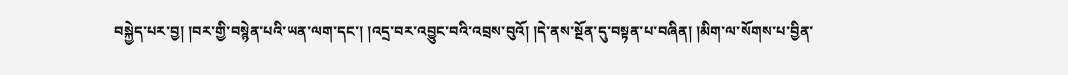བསྐྱེད་པར་བྱ། །བར་གྱི་བསྙེན་པའི་ཡན་ལག་དང་། །འདྲ་བར་འབྱུང་བའི་འབྲས་བུའོ། །དེ་ནས་སྔོན་དུ་བསྟན་པ་བཞིན། །མིག་ལ་སོགས་པ་བྱིན་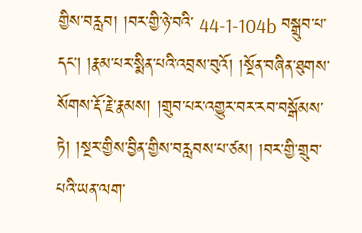གྱིས་བརླབ། །བར་གྱི་ཉེ་བའི་ 44-1-104b བསྒྲུབ་པ་དང་། །རྣམ་པར་སྨིན་པའི་འབྲས་བུའོ། །སྔོན་བཞིན་ཐུགས་སོགས་རྡོ་རྗེ་རྣམས། །གྲུབ་པར་འགྱུར་བར་རབ་བསྒོམས་ཏེ། །སྔར་གྱིས་བྱིན་གྱིས་བརླབས་པ་ཙམ། །བར་གྱི་གྲུབ་པའི་ཡན་ལག་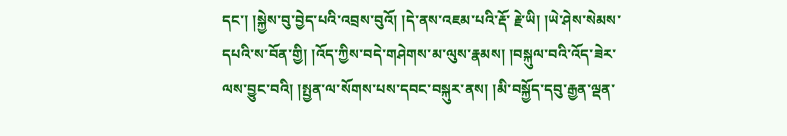དང་། །སྐྱེས་བུ་བྱེད་པའི་འབྲས་བུའོ། །དེ་ནས་འཇམ་པའི་རྡོ་ རྗེ་ཡི། །ཡེ་ཤེས་སེམས་དཔའི་ས་བོན་གྱི། །འོད་ཀྱིས་བདེ་གཤེགས་མ་ལུས་རྣམས། །བསྐུལ་བའི་འོད་ཟེར་ལས་བྱུང་བའི། །སྤྱན་ལ་སོགས་པས་དབང་བསྐུར་ནས། །མི་བསྐྱོད་དབུ་རྒྱན་ལྡན་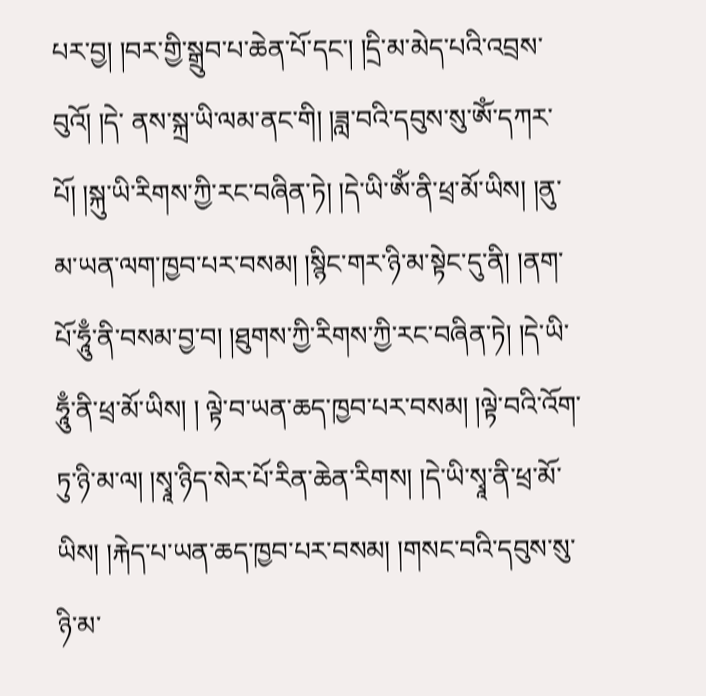པར་བྱ། །བར་གྱི་སྒྲུབ་པ་ཆེན་པོ་དང་། །དྲི་མ་མེད་པའི་འབྲས་བུའོ། །དེ་ ནས་སྐྲ་ཡི་ལམ་ནང་གི། །ཟླ་བའི་དབུས་སུ་ཨོཾ་དཀར་པོ། །སྐུ་ཡི་རིགས་ཀྱི་རང་བཞིན་ཏེ། །དེ་ཡི་ཨོཾ་ནི་ཕྲ་མོ་ཡིས། །ནུ་མ་ཡན་ལག་ཁྱབ་པར་བསམ། །སྙིང་གར་ཉི་མ་སྟེང་དུ་ནི། །ནག་པོ་ཧཱུྃ་ནི་བསམ་བྱ་བ། །ཐུགས་ཀྱི་རིགས་ཀྱི་རང་བཞིན་ཏེ། །དེ་ཡི་ཧཱུྃ་ནི་ཕྲ་མོ་ཡིས། ། ལྟེ་བ་ཡན་ཆད་ཁྱབ་པར་བསམ། །ལྟེ་བའི་འོག་ཏུ་ཉི་མ་ལ། །སྭཱ་ཉིད་སེར་པོ་རིན་ཆེན་རིགས། །དེ་ཡི་སྭཱ་ནི་ཕྲ་མོ་ཡིས། །རྐེད་པ་ཡན་ཆད་ཁྱབ་པར་བསམ། །གསང་བའི་དབུས་སུ་ཉི་མ་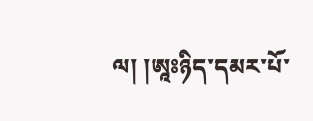ལ། །ཨཱཿཉིད་དམར་པོ་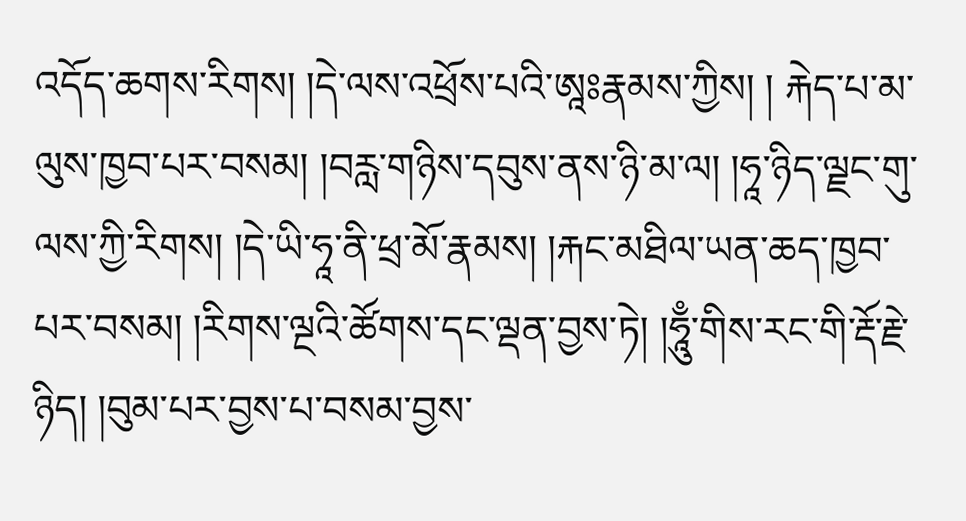འདོད་ཆགས་རིགས། །དེ་ལས་འཕྲོས་པའི་ཨཱཿརྣམས་ཀྱིས། ། རྐེད་པ་མ་ལུས་ཁྱབ་པར་བསམ། །བརླ་གཉིས་དབུས་ནས་ཉི་མ་ལ། །ཧཱ་ཉིད་ལྗང་གུ་ལས་ཀྱི་རིགས། །དེ་ཡི་ཧཱ་ནི་ཕྲ་མོ་རྣམས། །རྐང་མཐིལ་ཡན་ཆད་ཁྱབ་པར་བསམ། །རིགས་ལྔའི་ཚོགས་དང་ལྡན་བྱས་ཏེ། །ཧཱུྃ་གིས་རང་གི་རྡོ་རྗེ་ཉིད། །བུམ་པར་བྱས་པ་བསམ་བྱས་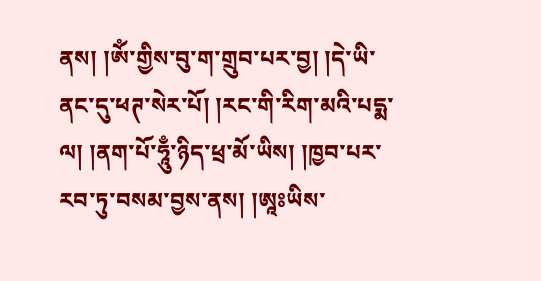ནས། །ཨོཾ་གྱིས་བུ་ག་གྲུབ་པར་བྱ། །དེ་ཡི་ནང་དུ་ཕཊ་སེར་པོ། །རང་གི་རིག་མའི་པདྨ་ལ། །ནག་པོ་ཧཱུྃ་ཉིད་ཕྲ་མོ་ཡིས། །ཁྱབ་པར་རབ་ཏུ་བསམ་བྱས་ནས། །ཨཱཿཡིས་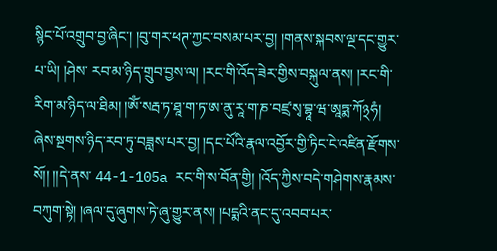སྙིང་པོ་འགྲུབ་བྱ་ཞིང་། །བུ་གར་ཕཊ་ཀྱང་བསམ་པར་བྱ། །གནས་སྐབས་ལྔ་དང་གྱུར་པ་ཡི། །ཤེས་ རབ་མ་ཉིད་གྲུབ་བྱས་ལ། །རང་གི་འོད་ཟེར་གྱིས་བསྐུལ་ནས། །རང་གི་རིག་མ་ཉིད་ལ་ཐིམ། །ཨོཾ་སརྦ་ཏ་ཐཱ་ག་ཏ་ཨ་ནུ་རཱ་ག་ཎ་བཛྲ་སྭ་བྷཱ་ཝ་ཨཱཏྨ་ཀོ྅ཧཾ། ཞེས་སྔགས་ཉིད་རབ་ཏུ་བཟླས་པར་བྱ། །དང་པོའི་རྣལ་འབྱོར་གྱི་ཏིང་ངེ་འཛིན་རྫོགས་སོ།། །།དེ་ནས་ 44-1-105a རང་གི་ས་བོན་གྱི། །འོད་ཀྱིས་བདེ་གཤེགས་རྣམས་བཀུག་སྟེ། །ཞལ་དུ་ཞུགས་ཏེ་ཞུ་གྱུར་ནས། །པདྨའི་ནང་དུ་འབབ་པར་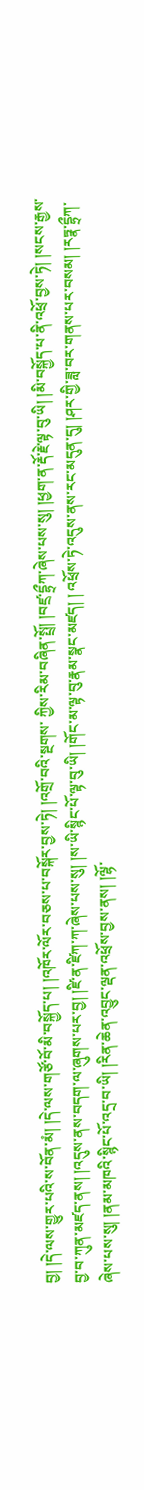བྱ། །དེ་ལས་གྱུར་པའི་ས་བོན་མཾ། །དེ་ལས་གཙོ་བོ་མི་བསྐྱོད་པ། །འཁོར་ལོར་བཅས་པ་བསྐོར་བྱས་ཏེ། །འགྲོ་བའི་སྔགས་ ཀྱིས་རིམ་བཞིན་སྤྲོ། །བཛྲ་དྷྲྀཀ་ཞེས་པས་སུ། །ཕྱག་ན་རྡོ་རྗེ་ལྟ་བུ་ཡི། །མི་བསྐྱོད་པ་ནི་འཕྲོ་བྱས་ཏེ། །སངས་རྒྱས་བྱ་བ་ཀུན་མཛད་ནས། །འདུས་ནས་བདག་ལ་ཞུགས་པར་བྱ། །ཛི་ན་ཛིཀ་ཀ་ཞེས་པས་སུ། །ས་ཡི་སྙིང་པོ་ལྟ་བུ་ཡི། །གོང་མ་ལྟ་བུ་རྣམ་སྣང་མཛད། ། འཕྲོས་ཏེ་འདུས་ནས་རང་མདུན་དུ། །ཤར་གྱི་ཟླ་བར་གནས་པར་བསམ། །རཏྣ་དྷྲྀཀ་ཞེས་པས་སུ། །ནམ་མཁའི་སྙིང་པོ་འདྲ་བ་ཡི། །རིན་ཆེན་འབྱུང་ལྡན་འཕྲོས་བྱས་ནས། །ལྷོ་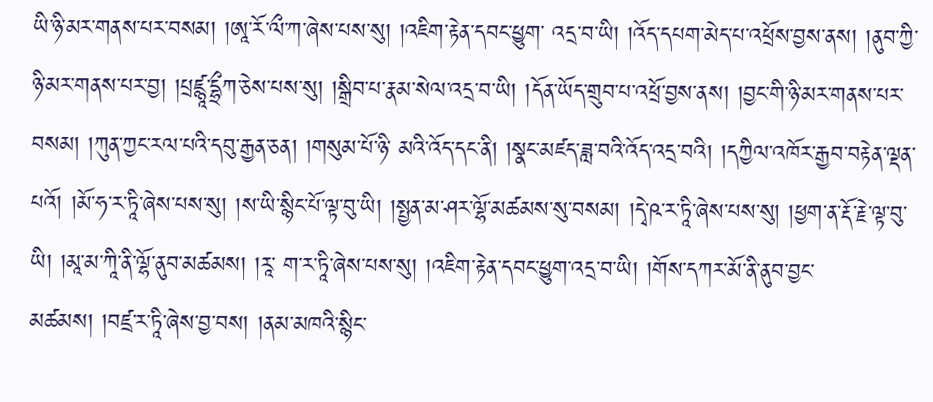ཡི་ཉི་མར་གནས་པར་བསམ། །ཨཱ་རོ་ལྀ་ཀ་ཞེས་པས་སུ། །འཇིག་རྟེན་དབང་ཕྱུག་ འདྲ་བ་ཡི། །འོད་དཔག་མེད་པ་འཕྲོས་བྱས་ནས། །ནུབ་ཀྱི་ཉི་མར་གནས་པར་བྱ། །པྲཛྙཱ་དྷྲྀཀ་ཅེས་པས་སུ། །སྒྲིབ་པ་རྣམ་སེལ་འདྲ་བ་ཡི། །དོན་ཡོད་གྲུབ་པ་འཕྲོ་བྱས་ནས། །བྱང་གི་ཉི་མར་གནས་པར་བསམ། །ཀུན་ཀྱང་རལ་པའི་དབུ་རྒྱན་ཅན། །གསུམ་པོ་ཉི་ མའི་འོད་དང་ནི། །སྣང་མཛད་ཟླ་བའི་འོད་འདྲ་བའི། །དཀྱིལ་འཁོར་རྒྱབ་བརྟེན་ལྡན་པའོ། །མོ་ཧ་ར་ཏཱི་ཞེས་པས་སུ། །ས་ཡི་སྙིང་པོ་ལྟ་བུ་ཡི། །སྤྱན་མ་ཤར་ལྷོ་མཚམས་སུ་བསམ། །དྭེ་ཥ་ར་ཏཱི་ཞེས་པས་སུ། །ཕྱག་ན་རྡོ་རྗེ་ལྟ་བུ་ཡི། །མཱ་མ་ཀཱི་ནི་ལྷོ་ནུབ་མཚམས། །རཱ་ ག་ར་ཏཱི་ཞེས་པས་སུ། །འཇིག་རྟེན་དབང་ཕྱུག་འདྲ་བ་ཡི། །གོས་དཀར་མོ་ནི་ནུབ་བྱང་མཚམས། །བཛྲ་ར་ཏཱི་ཞེས་བྱ་བས། །ནམ་མཁའི་སྙིང་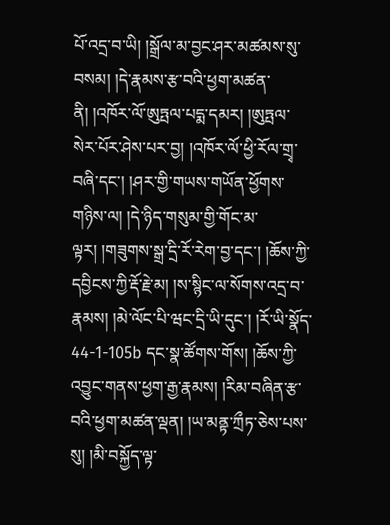པོ་འདྲ་བ་ཡི། །སྒྲོལ་མ་བྱང་ཤར་མཚམས་སུ་བསམ། །དེ་རྣམས་རྩ་བའི་ཕྱག་མཚན་ནི། །འཁོར་ལོ་ཨུཏྤལ་པདྨ་དམར། །ཨུཏྤལ་ སེར་པོར་ཤེས་པར་བྱ། །འཁོར་ལོ་ཕྱི་རོལ་གྲྭ་བཞི་དང་། །ཤར་གྱི་གཡས་གཡོན་ཕྱོགས་གཉིས་ལ། །དེ་ཉིད་གསུམ་གྱི་གོང་མ་ལྟར། །གཟུགས་སྒྲ་དྲི་རོ་རེག་བྱ་དང་། །ཆོས་ཀྱི་དབྱིངས་ཀྱི་རྡོ་རྗེ་མ། །ས་སྙིང་ལ་སོགས་འདྲ་བ་རྣམས། །མེ་ལོང་པི་ཝང་དྲི་ཡི་དུང་། །རོ་ཡི་སྣོད་ 44-1-105b དང་སྣ་ཚོགས་གོས། །ཆོས་ཀྱི་འབྱུང་གནས་ཕྱག་རྒྱ་རྣམས། །རིམ་བཞིན་རྩ་བའི་ཕྱག་མཚན་ལྡན། །ཡ་མནྟ་ཀྲྀཏ་ཅེས་པས་སུ། །མི་བསྐྱོད་ལྟ་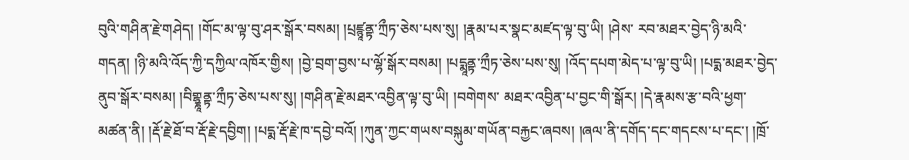བུའི་གཤིན་རྗེ་གཤེད། །གོང་མ་ལྟ་བུ་ཤར་སྒོར་བསམ། །པྲཛྙཱནྟ་ཀྲྀཏ་ཅེས་པས་སུ། །རྣམ་པར་སྣང་མཛད་ལྟ་བུ་ཡི། །ཤེས་ རབ་མཐར་བྱེད་ཉི་མའི་གདན། །ཉི་མའི་འོད་ཀྱི་དཀྱིལ་འཁོར་གྱིས། །བྱེ་བྲག་བྱས་པ་ལྷོ་སྒོར་བསམ། །པདྨཱནྟ་ཀྲྀཏ་ཅེས་པས་སུ། །འོད་དཔག་མེད་པ་ལྟ་བུ་ཡི། །པདྨ་མཐར་བྱེད་ནུབ་སྒོར་བསམ། །བིགྷྣཱནྟ་ཀྲྀཏ་ཅེས་པས་སུ། །གཤིན་རྗེ་མཐར་འབྱིན་ལྟ་བུ་ཡི། །བགེགས་ མཐར་འབྱིན་པ་བྱང་གི་སྒོར། །དེ་རྣམས་རྩ་བའི་ཕྱག་མཚན་ནི། །རྡོ་རྗེ་ཐོ་བ་རྡོ་རྗེ་དབྱིག། །པདྨ་རྡོ་རྗེ་ཁ་དབྱེ་བའོ། །ཀུན་ཀྱང་གཡས་བསྐུམ་གཡོན་བརྐྱང་ཞབས། །ཞལ་ནི་དགོད་དང་གདངས་པ་དང་། །ཁྲོ་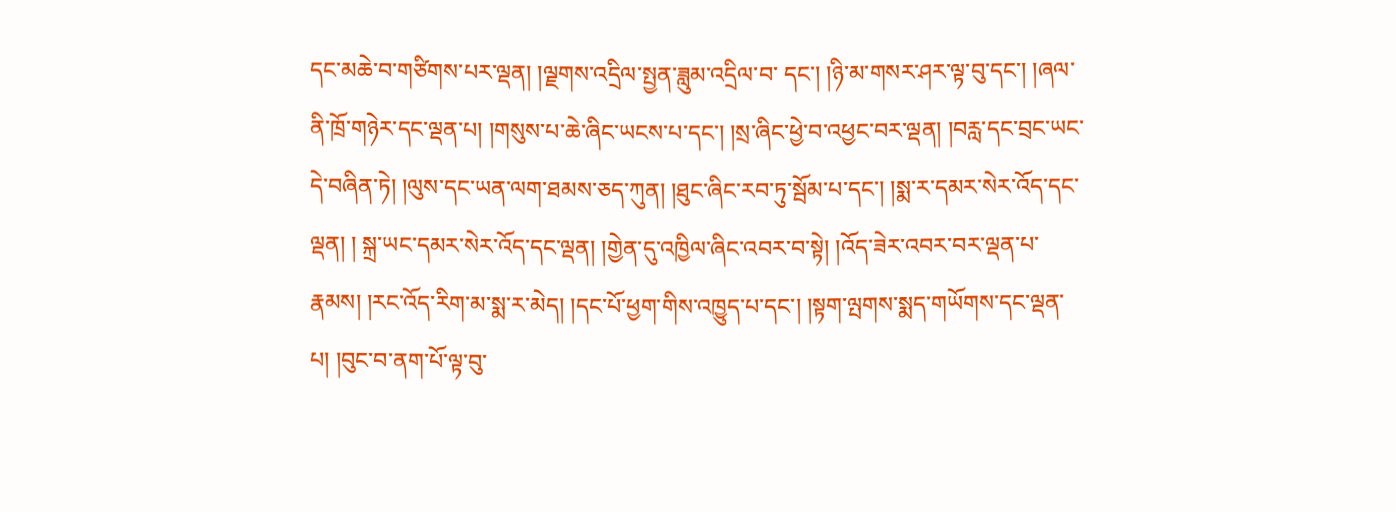དང་མཆེ་བ་གཙིགས་པར་ལྡན། །ལྗགས་འདྲིལ་སྤྱན་ཟླུམ་འདྲིལ་བ་ དང་། །ཉི་མ་གསར་ཤར་ལྟ་བུ་དང་། །ཞལ་ནི་ཁྲོ་གཉེར་དང་ལྡན་པ། །གསུས་པ་ཆེ་ཞིང་ཡངས་པ་དང་། །སྲ་ཞིང་ཕྱེ་བ་འཕྱང་བར་ལྡན། །བརླ་དང་བྲང་ཡང་དེ་བཞིན་ཏེ། །ལུས་དང་ཡན་ལག་ཐམས་ཅད་ཀུན། །ཐུང་ཞིང་རབ་ཏུ་སྦོམ་པ་དང་། །སྨ་ར་དམར་སེར་འོད་དང་ལྡན། ། སྐྲ་ཡང་དམར་སེར་འོད་དང་ལྡན། །གྱེན་དུ་འཁྱིལ་ཞིང་འབར་བ་སྟེ། །འོད་ཟེར་འབར་བར་ལྡན་པ་རྣམས། །རང་འོད་རིག་མ་སྨ་ར་མེད། །དང་པོ་ཕྱག་གིས་འཁྱུད་པ་དང་། །སྟག་ལྤགས་སྨད་གཡོགས་དང་ལྡན་པ། །བུང་བ་ནག་པོ་ལྟ་བུ་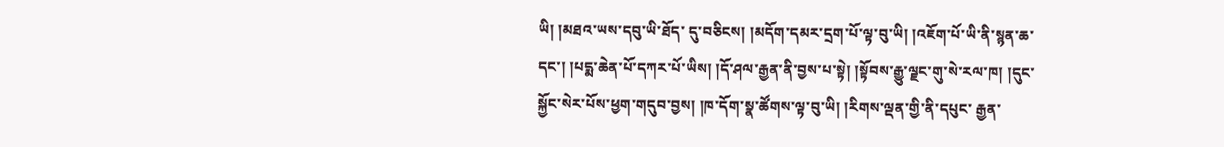ཡི། །མཐའ་ཡས་དབུ་ཡི་ཐོད་ དུ་བཅིངས། །མདོག་དམར་དྲག་པོ་ལྟ་བུ་ཡི། །འཇོག་པོ་ཡི་ནི་སྙན་ཆ་དང་། །པདྨ་ཆེན་པོ་དཀར་པོ་ཡིས། །དོ་ཤལ་རྒྱན་ནི་བྱས་པ་སྟེ། །སྟོབས་རྒྱུ་ལྗང་གུ་སེ་རལ་ཁ། །དུང་སྐྱོང་སེར་པོས་ཕྱག་གདུབ་བྱས། །ཁ་དོག་སྣ་ཚོགས་ལྟ་བུ་ཡི། །རིགས་ལྡན་གྱི་ནི་དཔུང་ རྒྱན་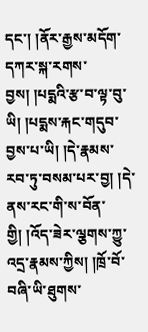དང་། །ནོར་རྒྱས་མདོག་དཀར་སྐ་རགས་བྱས། །པདྨའི་རྩ་བ་ལྟ་བུ་ཡི། །པདྨས་རྐང་གདུབ་བྱས་པ་ཡི། །དེ་རྣམས་རབ་ཏུ་བསམ་པར་བྱ། །དེ་ནས་རང་གི་ས་བོན་གྱི། །འོད་ཟེར་ལྕགས་ཀྱུ་འདྲ་རྣམས་ཀྱིས། །ཁྲོ་བོ་བཞི་ཡི་ཐུགས་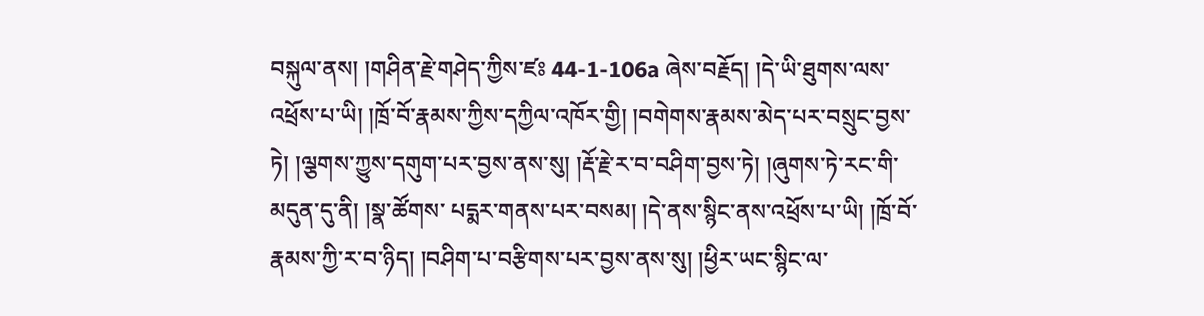བསྐུལ་ནས། །གཤིན་རྗེ་གཤེད་ཀྱིས་ཛཿ 44-1-106a ཞེས་བརྗོད། །དེ་ཡི་ཐུགས་ལས་འཕྲོས་པ་ཡི། །ཁྲོ་བོ་རྣམས་ཀྱིས་དཀྱིལ་འཁོར་གྱི། །བགེགས་རྣམས་མེད་པར་བསྲུང་བྱས་ཏེ། །ལྕགས་ཀྱུས་དགུག་པར་བྱས་ནས་སུ། །རྡོ་རྗེ་ར་བ་བཤིག་བྱས་ཏེ། །ཞུགས་ཏེ་རང་གི་མདུན་དུ་ནི། །སྣ་ཚོགས་ པདྨར་གནས་པར་བསམ། །དེ་ནས་སྙིང་ནས་འཕྲོས་པ་ཡི། །ཁྲོ་བོ་རྣམས་ཀྱི་ར་བ་ཉིད། །བཤིག་པ་བརྩིགས་པར་བྱས་ནས་སུ། །ཕྱིར་ཡང་སྙིང་ལ་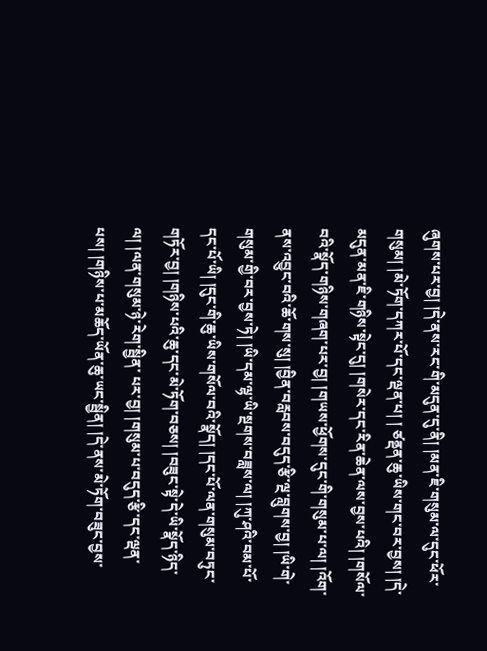ཞུགས་པར་བྱ། །དེ་ནས་རང་གི་མདུན་དུ་ནི། །མན་ཇི་གསུམ་ལ་དུང་ཕོར་གསུམ། །མེ་ཏོག་དཀར་པོ་དང་ལྡན་པ། ། ཙནྡན་ཆུ་ཡིས་གང་བར་བྱས། །དེ་མདུན་མན་ཇི་གཉིས་སྟེང་དུ། །གསེར་དང་རིན་ཆེན་ལས་བྱས་པའི། །གསོལ་བའི་སྣོད་གཉིས་གཞག་པར་བྱ། །གཡས་ཕྱོགས་དུང་གི་གསུམ་པ་ལ། །འོག་ནས་འབྱུང་བའི་ཆོ་གས་སུ། །བྱིན་བརླབས་བདུད་རྩི་ལྔ་བླུགས་བྱ། །ཡི་གེ་ གསུམ་གྱི་བར་བྱས་ཏེ། །ཡི་དམ་ལྷ་ཡི་སྔགས་བཟླས་ལ། །ཀུ་ཤའི་བམ་པོ་དང་པོ་ཡི། །དུང་གི་ཆུ་ཡིས་གསོལ་བའི་སྣོད། །དང་པོ་ལན་གསུམ་བཏུང་གཏོར་བྱ། །གཉིས་པའི་ཆུ་དང་མེ་ཏོག་བཅས། །བཟུང་སྟེ་དེ་ཡི་སྣོད་ཉིད་ལ། །ལན་གསུམ་ཉེ་རེག་སྦྱིན་ པར་བྱ། །གསུམ་པ་བདུད་རྩི་དང་ལྡན་པས། །གཉིས་པ་མཆོད་ཡོན་ཆུ་ཡང་སྦྱིན། །དེ་ནས་མེ་ཏོག་བཟུང་བྱས་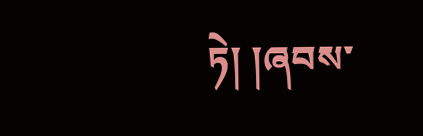ཏེ། །ཞབས་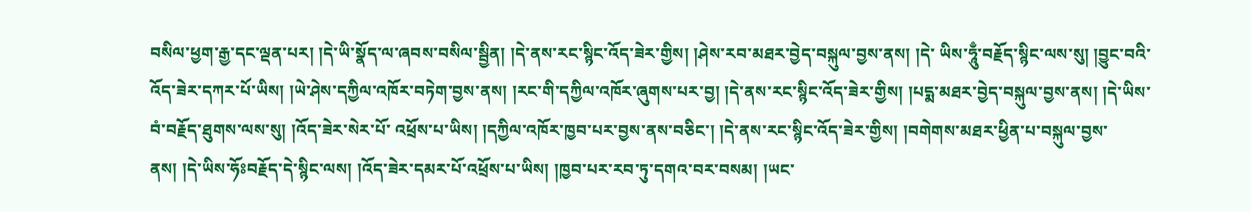བསིལ་ཕྱག་རྒྱ་དང་ལྡན་པར། །དེ་ཡི་སྣོད་ལ་ཞབས་བསིལ་སྦྱིན། །དེ་ནས་རང་སྙིང་འོད་ཟེར་གྱིས། །ཤེས་རབ་མཐར་བྱེད་བསྐུལ་བྱས་ནས། །དེ་ ཡིས་ཧཱུྃ་བརྗོད་སྙིང་ལས་སུ། །བྱུང་བའི་འོད་ཟེར་དཀར་པོ་ཡིས། །ཡེ་ཤེས་དཀྱིལ་འཁོར་བཏེག་བྱས་ནས། །རང་གི་དཀྱིལ་འཁོར་ཞུགས་པར་བྱ། །དེ་ནས་རང་སྙིང་འོད་ཟེར་གྱིས། །པདྨ་མཐར་བྱེད་བསྐུལ་བྱས་ནས། །དེ་ཡིས་བཾ་བརྗོད་ཐུགས་ལས་སུ། །འོད་ཟེར་སེར་པོ་ འཕྲོས་པ་ཡིས། །དཀྱིལ་འཁོར་ཁྱབ་པར་བྱས་ནས་བཅིང་། །དེ་ནས་རང་སྙིང་འོད་ཟེར་གྱིས། །བགེགས་མཐར་ཕྱིན་པ་བསྐུལ་བྱས་ནས། །དེ་ཡིས་ཧོཿབརྗོད་དེ་སྙིང་ལས། །འོད་ཟེར་དམར་པོ་འཕྲོས་པ་ཡིས། །ཁྱབ་པར་རབ་ཏུ་དགའ་བར་བསམ། །ཡང་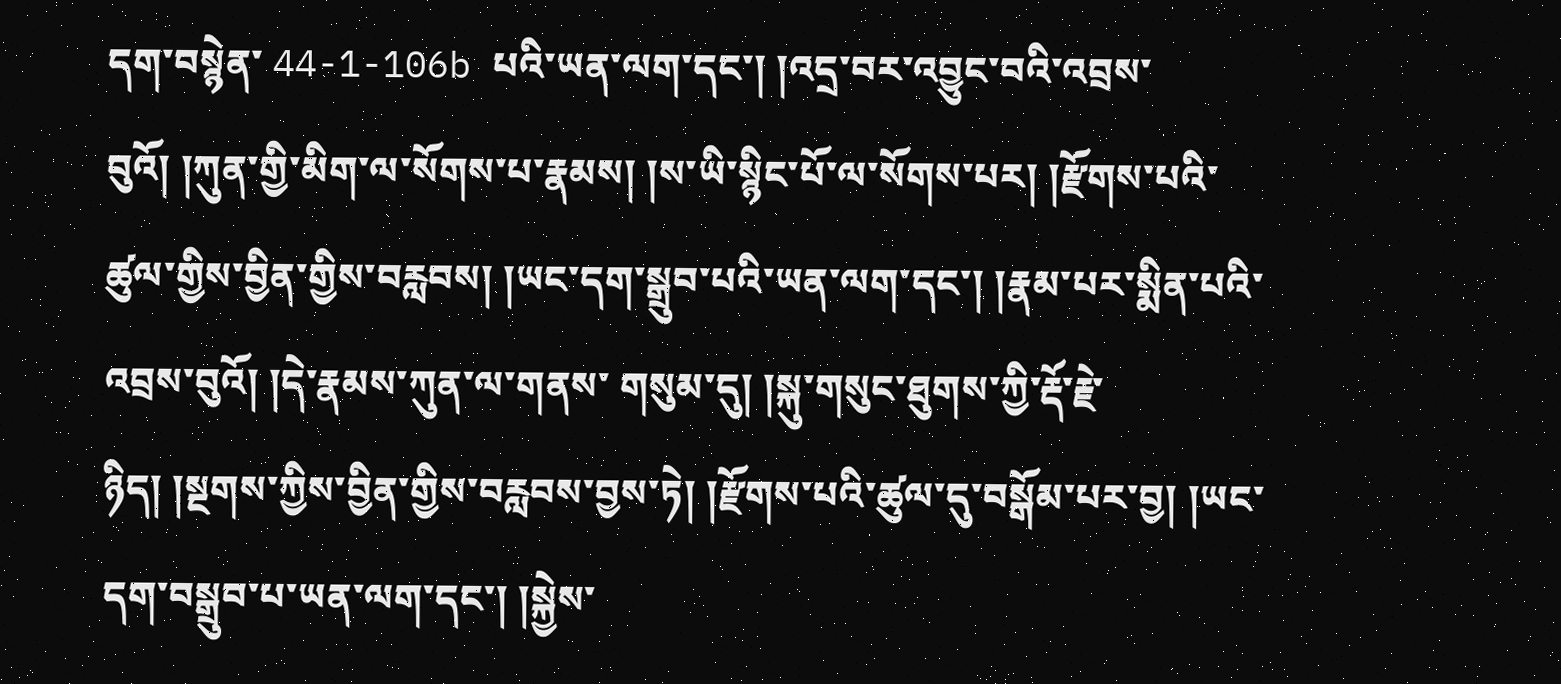དག་བསྙེན་ 44-1-106b པའི་ཡན་ལག་དང་། །འདྲ་བར་འབྱུང་བའི་འབྲས་བུའོ། །ཀུན་གྱི་མིག་ལ་སོགས་པ་རྣམས། །ས་ཡི་སྙིང་པོ་ལ་སོགས་པར། །རྫོགས་པའི་ཚུལ་གྱིས་བྱིན་གྱིས་བརླབས། །ཡང་དག་སྒྲུབ་པའི་ཡན་ལག་དང་། །རྣམ་པར་སྨིན་པའི་འབྲས་བུའོ། །དེ་རྣམས་ཀུན་ལ་གནས་ གསུམ་དུ། །སྐུ་གསུང་ཐུགས་ཀྱི་རྡོ་རྗེ་ཉིད། །སྔགས་ཀྱིས་བྱིན་གྱིས་བརླབས་བྱས་ཏེ། །རྫོགས་པའི་ཚུལ་དུ་བསྒོམ་པར་བྱ། །ཡང་དག་བསྒྲུབ་པ་ཡན་ལག་དང་། །སྐྱེས་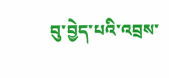བུ་བྱེད་པའི་འབྲས་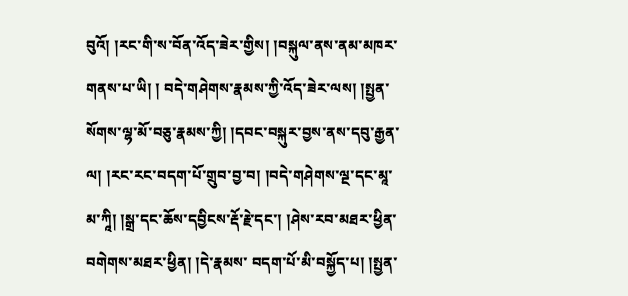བུའོ། །རང་གི་ས་བོན་འོད་ཟེར་གྱིས། །བསྐུལ་ནས་ནམ་མཁར་གནས་པ་ཡི། ། བདེ་གཤེགས་རྣམས་ཀྱི་འོད་ཟེར་ལས། །སྤྱན་སོགས་ལྷ་མོ་བཅུ་རྣམས་ཀྱི། །དབང་བསྐུར་བྱས་ནས་དབུ་རྒྱན་ལ། །རང་རང་བདག་པོ་གྲུབ་བྱ་བ། །བདེ་གཤེགས་ལྔ་དང་མཱ་མ་ཀཱི། །སྒྲ་དང་ཆོས་དབྱིངས་རྡོ་རྗེ་དང་། །ཤེས་རབ་མཐར་ཕྱིན་བགེགས་མཐར་ཕྱིན། །དེ་རྣམས་ བདག་པོ་མི་བསྐྱོད་པ། །སྤྱན་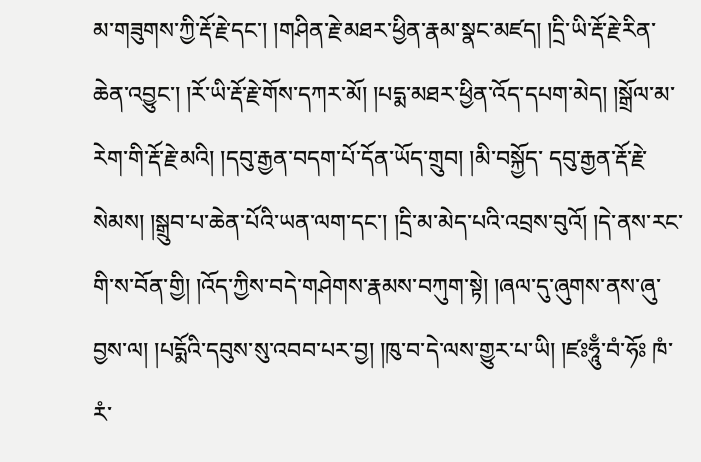མ་གཟུགས་ཀྱི་རྡོ་རྗེ་དང་། །གཤིན་རྗེ་མཐར་ཕྱིན་རྣམ་སྣང་མཛད། །དྲི་ཡི་རྡོ་རྗེ་རིན་ཆེན་འབྱུང་། །རོ་ཡི་རྡོ་རྗེ་གོས་དཀར་མོ། །པདྨ་མཐར་ཕྱིན་འོད་དཔག་མེད། །སྒྲོལ་མ་རེག་གི་རྡོ་རྗེ་མའི། །དབུ་རྒྱན་བདག་པོ་དོན་ཡོད་གྲུབ། །མི་བསྐྱོད་ དབུ་རྒྱན་རྡོ་རྗེ་སེམས། །སྒྲུབ་པ་ཆེན་པོའི་ཡན་ལག་དང་། །དྲི་མ་མེད་པའི་འབྲས་བུའོ། །དེ་ནས་རང་གི་ས་བོན་གྱི། །འོད་ཀྱིས་བདེ་གཤེགས་རྣམས་བཀུག་སྟེ། །ཞལ་དུ་ཞུགས་ནས་ཞུ་བྱས་ལ། །པདྨོའི་དབུས་སུ་འབབ་པར་བྱ། །ཁུ་བ་དེ་ལས་གྱུར་པ་ཡི། །ཛཿཧཱུྃ་བཾ་ཧོཿ ཁཾ་རཾ་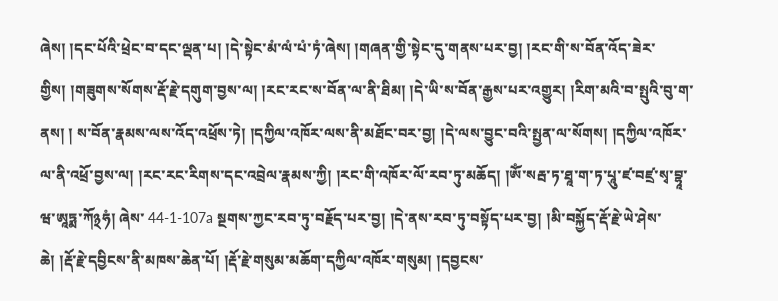ཞེས། །དང་པོའི་ཕྲེང་བ་དང་ལྡན་པ། །དེ་སྟེང་མཾ་ལཾ་པཾ་ཏཾ་ཞེས། །གཞན་གྱི་སྟེང་དུ་གནས་པར་བྱ། །རང་གི་ས་བོན་འོད་ཟེར་གྱིས། །གཟུགས་སོགས་རྡོ་རྗེ་དགུག་བྱས་ལ། །རང་རང་ས་བོན་ལ་ནི་ཐིམ། །དེ་ཡི་ས་བོན་རྒྱས་པར་འགྱུར། །རིག་མའི་བ་སྤུའི་བུ་ག་ནས། ། ས་བོན་རྣམས་ལས་འོད་འཕྲོས་ཏེ། །དཀྱིལ་འཁོར་ལས་ནི་མཐོང་བར་བྱ། །དེ་ལས་བྱུང་བའི་སྤྱན་ལ་སོགས། །དཀྱིལ་འཁོར་ལ་ནི་འཕྲོ་བྱས་ལ། །རང་རང་རིགས་དང་འབྲེལ་རྣམས་ཀྱི། །རང་གི་འཁོར་ལོ་རབ་ཏུ་མཆོད། །ཨོཾ་སརྦ་ཏ་ཐཱ་ག་ཏ་པཱུ་ཛ་བཛྲ་སྭ་བྷཱ་ཝ་ཨཱཏྨ་ཀོ྅ཧཾ། ཞེས་ 44-1-107a སྔགས་ཀྱང་རབ་ཏུ་བརྗོད་པར་བྱ། །དེ་ནས་རབ་ཏུ་བསྟོད་པར་བྱ། །མི་བསྐྱོད་རྡོ་རྗེ་ཡེ་ཤེས་ཆེ། །རྡོ་རྗེ་དབྱིངས་ནི་མཁས་ཆེན་པོ། །རྡོ་རྗེ་གསུམ་མཆོག་དཀྱིལ་འཁོར་གསུམ། །དབྱངས་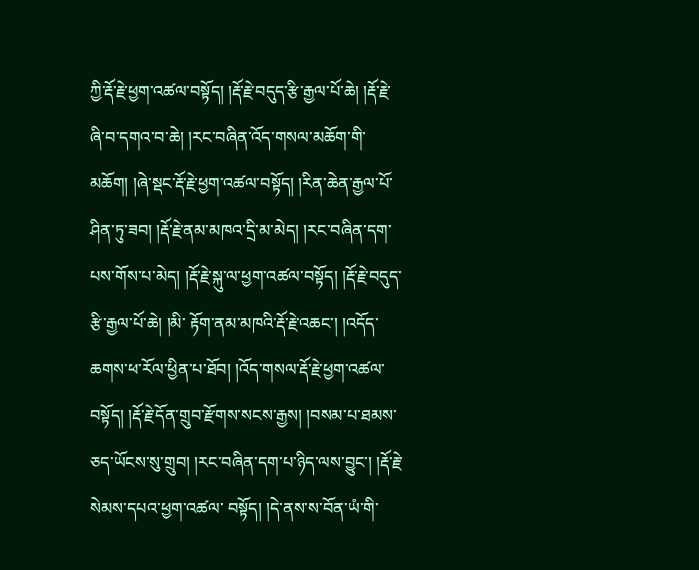ཀྱི་རྡོ་རྗེ་ཕྱག་འཚལ་བསྟོད། །རྡོ་རྗེ་བདུད་རྩི་རྒྱལ་པོ་ཆེ། །རྡོ་རྗེ་ ཞི་བ་དགའ་བ་ཆེ། །རང་བཞིན་འོད་གསལ་མཆོག་གི་མཆོག། །ཞེ་སྡང་རྡོ་རྗེ་ཕྱག་འཚལ་བསྟོད། །རིན་ཆེན་རྒྱལ་པོ་ཤིན་ཏུ་ཟབ། །རྡོ་རྗེ་ནམ་མཁའ་དྲི་མ་མེད། །རང་བཞིན་དག་པས་གོས་པ་མེད། །རྡོ་རྗེ་སྐུ་ལ་ཕྱག་འཚལ་བསྟོད། །རྡོ་རྗེ་བདུད་རྩི་རྒྱལ་པོ་ཆེ། །མི་ རྟོག་ནམ་མཁའི་རྡོ་རྗེ་འཆང་། །འདོད་ཆགས་ཕ་རོལ་ཕྱིན་པ་ཐོབ། །འོད་གསལ་རྡོ་རྗེ་ཕྱག་འཚལ་བསྟོད། །རྡོ་རྗེ་དོན་གྲུབ་རྫོགས་སངས་རྒྱས། །བསམ་པ་ཐམས་ཅད་ཡོངས་སུ་གྲུབ། །རང་བཞིན་དག་པ་ཉིད་ལས་བྱུང་། །རྡོ་རྗེ་སེམས་དཔའ་ཕྱག་འཚལ་ བསྟོད། །དེ་ནས་ས་བོན་ཡཾ་གི་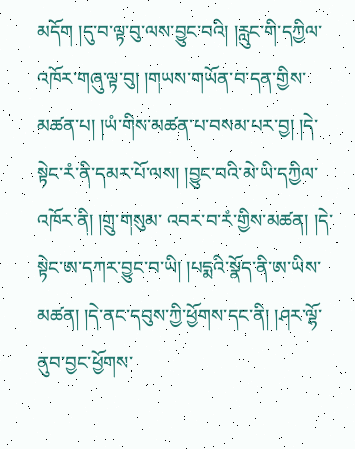མདོག །དུ་བ་ལྟ་བུ་ལས་བྱུང་བའི། །རླུང་གི་དཀྱིལ་འཁོར་གཞུ་ལྟ་བུ། །གཡས་གཡོན་བ་དན་གྱིས་མཚན་པ། །ཡཾ་གིས་མཚན་པ་བསམ་པར་བྱ། །དེ་སྟེང་རཾ་ནི་དམར་པོ་ལས། །བྱུང་བའི་མེ་ཡི་དཀྱིལ་འཁོར་ནི། །གྲུ་གསུམ་ འབར་བ་རཾ་གྱིས་མཚན། །དེ་སྟེང་ཨ་དཀར་བྱུང་བ་ཡི། །པདྨའི་སྣོད་ནི་ཨ་ཡིས་མཚན། །དེ་ནང་དབུས་ཀྱི་ཕྱོགས་དང་ནི། །ཤར་ལྷོ་ནུབ་བྱང་ཕྱོགས་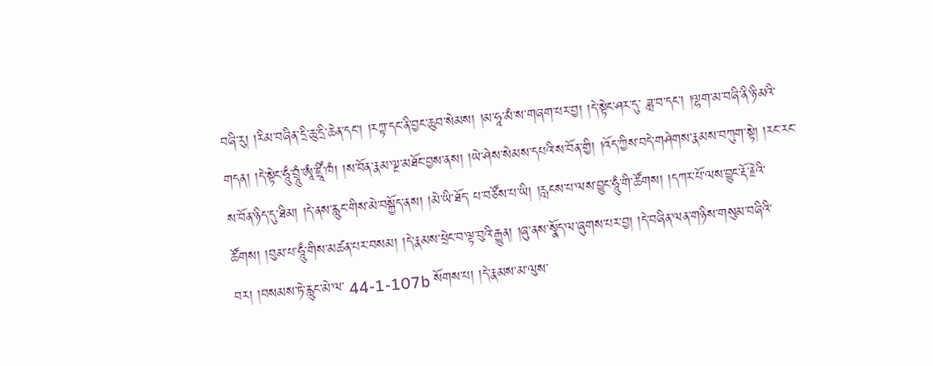བཞི་རུ། །རིམ་བཞིན་དྲི་ཆུ་དྲི་ཆེན་དང་། །རཀྟ་དང་ནི་བྱང་ཆུབ་སེམས། །མ་ཧཱ་མཾ་ས་གཞག་པར་བྱ། །དེ་སྟེང་ཤར་དུ་ ཟླ་བ་དང་། །ལྷག་མ་བཞི་ནི་ཉི་མའི་གདན། །དེ་སྟེང་ཧཱུྃ་བྲཱུཾ་ཨཱཾ་ཛྲཱིཾ་ཁཾ། །ས་བོན་རྣམ་ལྔ་མཐོང་བྱས་ནས། །ཡེ་ཤེས་སེམས་དཔའི་ས་བོན་གྱི། །འོད་ཀྱིས་བདེ་གཤེགས་རྣམས་བཀུག་སྟེ། །རང་རང་ས་བོན་ཉིད་དུ་ཐིམ། །དེ་ནས་རླུང་གིས་མེ་བསྐྱོད་ནས། །མེ་ཡི་ཐོད་ པ་བཙོས་པ་ཡི། །རླངས་པ་ལས་བྱུང་ཧཱུཾ་གི་ཚོགས། །དཀར་པོ་ལས་བྱུང་རྡོ་རྗེའི་ཚོགས། །བུམ་པ་ཧཱུྃ་གིས་མཚན་པར་བསམ། །དེ་རྣམས་ཕྲེང་བ་ལྟ་བུའི་རྒྱུན། །ཞུ་ནས་སྣོད་ལ་ཞུགས་པར་བྱ། །དེ་བཞིན་ལན་གཉིས་གསུམ་བཞིའི་བར། །བསམས་ཏེ་རླུང་མེ་ལ་ 44-1-107b སོགས་པ། །དེ་རྣམས་མ་ལུས་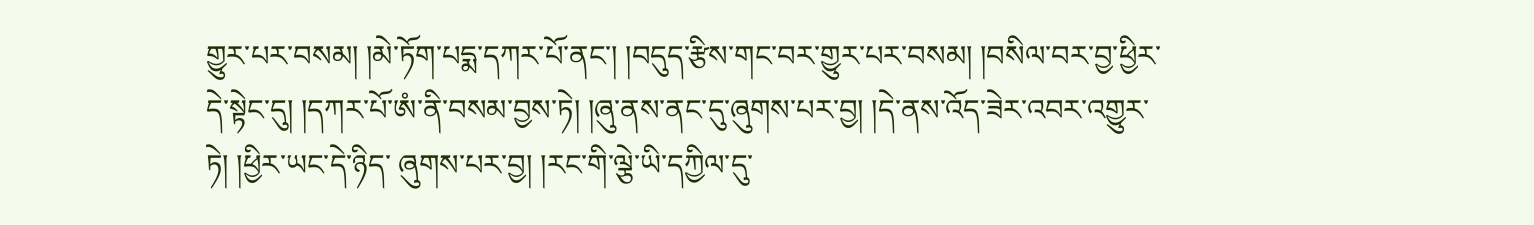གྱུར་པར་བསམ། །མེ་ཏོག་པདྨ་དཀར་པོ་ནང་། །བདུད་རྩིས་གང་བར་གྱུར་པར་བསམ། །བསིལ་བར་བྱ་ཕྱིར་དེ་སྟེང་དུ། །དཀར་པོ་ཨཾ་ནི་བསམ་བྱས་ཏེ། །ཞུ་ནས་ནང་དུ་ཞུགས་པར་བྱ། །དེ་ནས་འོད་ཟེར་འབར་འགྱུར་ཏེ། །ཕྱིར་ཡང་དེ་ཉིད་ ཞུགས་པར་བྱ། །རང་གི་ལྕེ་ཡི་དཀྱིལ་དུ་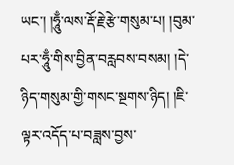ཡང་། །ཧཱུྃ་ལས་རྡོ་རྗེ་རྩེ་གསུམ་པ། །བུམ་པར་ཧཱུྃ་གིས་བྱིན་བརླབས་བསམ། །དེ་ཉིད་གསུམ་གྱི་གསང་སྔགས་ཉིད། །ཇི་ལྟར་འདོད་པ་བཟླས་བྱས་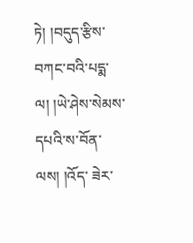ཏེ། །བདུད་རྩིས་བཀང་བའི་པདྨ་ལ། །ཡེ་ཤེས་སེམས་དཔའི་ས་བོན་ལས། །འོད་ ཟེར་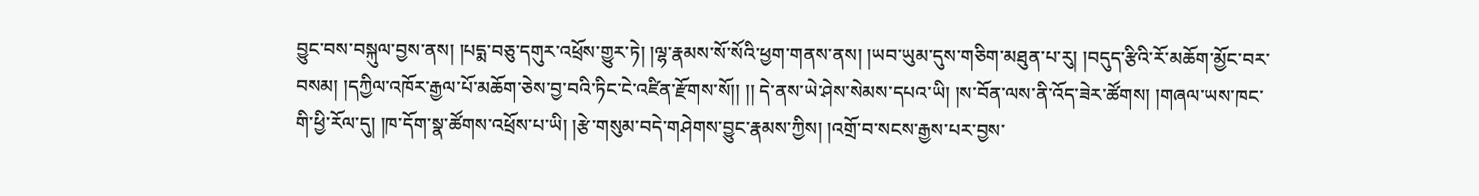བྱུང་བས་བསྐུལ་བྱས་ནས། །པདྨ་བཅུ་དགུར་འཕྲོས་གྱུར་ཏེ། །ལྷ་རྣམས་སོ་སོའི་ཕྱག་གནས་ནས། །ཡབ་ཡུམ་དུས་གཅིག་མཐུན་པ་རུ། །བདུད་རྩིའི་རོ་མཆོག་མྱོང་བར་བསམ། །དཀྱིལ་འཁོར་རྒྱལ་པོ་མཆོག་ཅེས་བྱ་བའི་ཏིང་ངེ་འཛིན་རྫོགས་སོ།། །། དེ་ནས་ཡེ་ཤེས་སེམས་དཔའ་ཡི། །ས་བོན་ལས་ནི་འོད་ཟེར་ཚོགས། །གཞལ་ཡས་ཁང་གི་ཕྱི་རོལ་དུ། །ཁ་དོག་སྣ་ཚོགས་འཕྲོས་པ་ཡི། །རྩེ་གསུམ་བདེ་གཤེགས་བྱུང་རྣམས་ཀྱིས། །འགྲོ་བ་སངས་རྒྱས་པར་བྱས་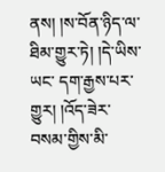ནས། །ས་བོན་ཉིད་ལ་ཐིམ་གྱུར་ཏེ། །དེ་ཡིས་ཡང་ དག་རྒྱས་པར་གྱུར། །འོད་ཟེར་བསམ་གྱིས་མི་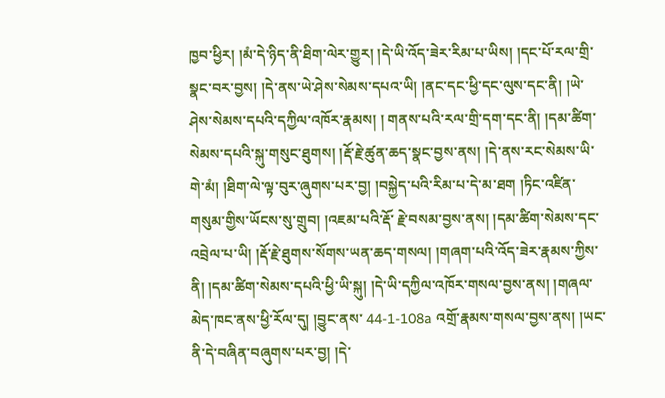ཁྱབ་ཕྱིར། །མཾ་དེ་ཉིད་ནི་ཐིག་ལེར་གྱུར། །དེ་ཡི་འོད་ཟེར་རིམ་པ་ཡིས། །དང་པོ་རལ་གྲི་སྣང་བར་བྱས། །དེ་ནས་ཡེ་ཤེས་སེམས་དཔའ་ཡི། །ནང་དང་ཕྱི་དང་ལུས་དང་ནི། །ཡེ་ཤེས་སེམས་དཔའི་དཀྱིལ་འཁོར་རྣམས། ། གནས་པའི་རལ་གྲི་དག་དང་ནི། །དམ་ཚིག་སེམས་དཔའི་སྐུ་གསུང་ཐུགས། །རྡོ་རྗེ་ཚུན་ཆད་སྣང་བྱས་ནས། །དེ་ནས་རང་སེམས་ཡི་གེ་མཾ། །ཐིག་ལེ་ལྟ་བུར་ཞུགས་པར་བྱ། །བསྐྱེད་པའི་རིམ་པ་དེ་མ་ཐག །ཏིང་འཛིན་གསུམ་གྱིས་ཡོངས་སུ་གྲུབ། །འཇམ་པའི་རྡོ་ རྗེ་བསམ་བྱས་ནས། །དམ་ཚིག་སེམས་དང་འབྲེལ་པ་ཡི། །རྡོ་རྗེ་ཐུགས་སོགས་ཡན་ཆད་གསལ། །གཞག་པའི་འོད་ཟེར་རྣམས་ཀྱིས་ནི། །དམ་ཚིག་སེམས་དཔའི་ཕྱི་ཡི་སྐུ། །དེ་ཡི་དཀྱིལ་འཁོར་གསལ་བྱས་ནས། །གཞལ་མེད་ཁང་ནས་ཕྱི་རོལ་དུ། །བྱུང་ནས་ 44-1-108a འགྲོ་རྣམས་གསལ་བྱས་ནས། །ཡང་ནི་དེ་བཞིན་བཞུགས་པར་བྱ། །དེ་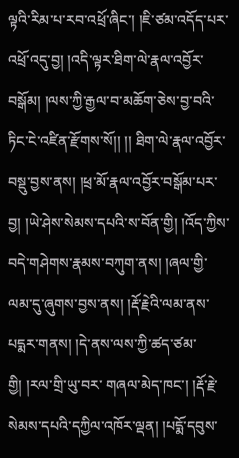ལྟའི་རིམ་པ་རབ་འཕྲོ་ཞིང་། །ཇི་ཙམ་འདོད་པར་འཕྲོ་འདུ་བྱ། །འདི་ལྟར་ཐིག་ལེ་རྣལ་འབྱོར་བསྒོམ། །ལས་ཀྱི་རྒྱལ་བ་མཆོག་ཅེས་བྱ་བའི་ཏིང་ངེ་འཛིན་རྫོགས་སོ།། །། ཐིག་ལེ་རྣལ་འབྱོར་བསྡུ་བྱས་ནས། །ཕྲ་མོ་རྣལ་འབྱོར་བསྒོམ་པར་བྱ། །ཡེ་ཤེས་སེམས་དཔའི་ས་བོན་གྱི། །འོད་ཀྱིས་བདེ་གཤེགས་རྣམས་བཀུག་ནས། །ཞལ་གྱི་ལམ་དུ་ཞུགས་བྱས་ནས། །རྡོ་རྗེའི་ལམ་ནས་པདྨར་གནས། །དེ་ནས་ལས་ཀྱི་ཚད་ཙམ་གྱི། །རལ་གྲི་ཡུ་བར་ གཞལ་མེད་ཁང་། །རྡོ་རྗེ་སེམས་དཔའི་དཀྱིལ་འཁོར་ལྡན། །པདྨོ་དབུས་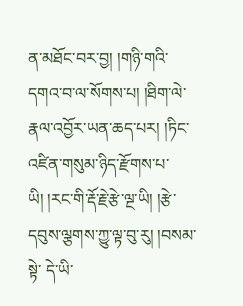ན་མཐོང་བར་བྱ། །གཉི་གའི་དགའ་བ་ལ་སོགས་པ། །ཐིག་ལེ་རྣལ་འབྱོར་ཡན་ཆད་པར། །ཏིང་འཛིན་གསུམ་ཉིད་རྫོགས་པ་ཡི། །རང་གི་རྡོ་རྗེ་རྩེ་ལྔ་ཡི། །རྩེ་དབུས་ལྕགས་ཀྱུ་ལྟ་བུ་རུ། །བསམ་སྟེ་ དེ་ཡི་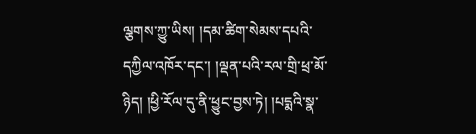ལྕགས་ཀྱུ་ཡིས། །དམ་ཚིག་སེམས་དཔའི་དཀྱིལ་འཁོར་དང་། །ལྡན་པའི་རལ་གྲི་ཕྲ་མོ་ཉིད། །ཕྱི་རོལ་དུ་ནི་ཕྱུང་བྱས་ཏེ། །པདྨའི་སྣ་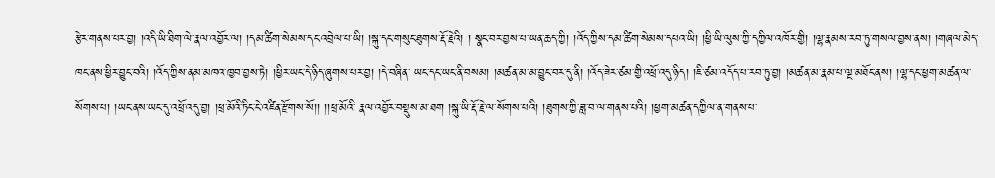རྩེར་གནས་པར་བྱ། །འདི་ཡི་ཐིག་ལེ་རྣལ་འབྱོར་ལ། །དམ་ཚིག་སེམས་དང་འབྲེལ་པ་ཡི། །སྐུ་དང་གསུང་ཐུགས་རྡོ་རྗེའི། ། སྣང་བར་བྱས་པ་ཡན་ཆད་ཀྱི། །འོད་ཀྱིས་དམ་ཚིག་སེམས་དཔའ་ཡི། །ཕྱི་ཡི་ལུས་ཀྱི་དཀྱིལ་འཁོར་གྱི། །ལྷ་རྣམས་རབ་ཏུ་གསལ་བྱས་ནས། །གཞལ་མེད་ཁང་ནས་ཕྱིར་བྱུང་བའི། །འོད་ཀྱིས་ནམ་མཁའ་ཁྱབ་བྱས་ཏེ། །ཕྱིར་ཡང་དེ་ཉིད་ཞུགས་པར་བྱ། །དེ་བཞིན་ ཡང་དང་ཡང་ནི་བསམ། །མཚན་མ་མ་བྱུང་བར་དུ་ནི། །འོད་ཟེར་ཙམ་གྱི་འཕྲོ་འདུ་ཉིད། །ཇི་ཙམ་འདོད་པ་རབ་ཏུ་བྱ། །མཚན་མ་རྣམ་པ་ལྔ་མཐོང་ནས། །ལྷ་དང་ཕྱག་མཚན་ལ་སོགས་པ། །ཡང་ནས་ཡང་དུ་འཕྲོ་འདུ་བྱ། །ཕྲ་མོའི་ཏིང་ངེ་འཛིན་རྫོགས་སོ།། །།ཕྲ་མོའི་ རྣལ་འབྱོར་བསྡུས་མ་ཐག །སྐུ་ཡི་རྡོ་རྗེ་ལ་སོགས་པའི། །ཐུགས་ཀྱི་ཟླ་བ་ལ་གནས་པའི། །ཕྱག་མཚན་དཀྱིལ་ན་གནས་པ་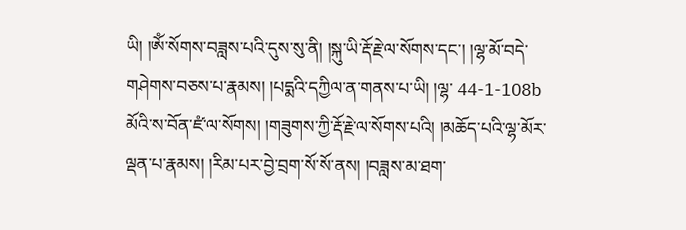ཡི། །ཨོཾ་སོགས་བཟླས་པའི་དུས་སུ་ནི། །སྐུ་ཡི་རྡོ་རྗེ་ལ་སོགས་དང་། །ལྷ་མོ་བདེ་གཤེགས་བཅས་པ་རྣམས། །པདྨའི་དཀྱིལ་ན་གནས་པ་ཡི། །ལྷ་ 44-1-108b མོའི་ས་བོན་ཛཾ་ལ་སོགས། །གཟུགས་ཀྱི་རྡོ་རྗེ་ལ་སོགས་པའི། །མཆོད་པའི་ལྷ་མོར་ལྡན་པ་རྣམས། །རིམ་པར་བྱེ་བྲག་སོ་སོ་ནས། །བཟླས་མ་ཐག་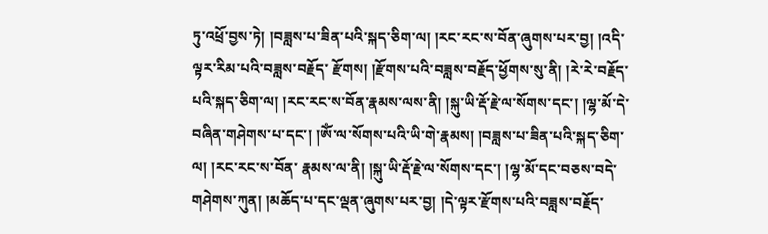ཏུ་འཕྲོ་བྱས་ཏེ། །བཟླས་པ་ཟིན་པའི་སྐད་ཅིག་ལ། །རང་རང་ས་བོན་ཞུགས་པར་བྱ། །འདི་ལྟར་རིམ་པའི་བཟླས་བརྗོད་ རྫོགས། །རྫོགས་པའི་བཟླས་བརྗོད་ཕྱོགས་སུ་ནི། །རེ་རེ་བརྗོད་པའི་སྐད་ཅིག་ལ། །རང་རང་ས་བོན་རྣམས་ལས་ནི། །སྐུ་ཡི་རྡོ་རྗེ་ལ་སོགས་དང་། །ལྷ་མོ་དེ་བཞིན་གཤེགས་པ་དང་། །ཨོཾ་ལ་སོགས་པའི་ཡི་གེ་རྣམས། །བཟླས་པ་ཟིན་པའི་སྐད་ཅིག་ལ། །རང་རང་ས་བོན་ རྣམས་ལ་ནི། །སྐུ་ཡི་རྡོ་རྗེ་ལ་སོགས་དང་། །ལྷ་མོ་དང་བཅས་བདེ་གཤེགས་ཀུན། །མཆོད་པ་དང་ལྡན་ཞུགས་པར་བྱ། །དེ་ལྟར་རྫོགས་པའི་བཟླས་བརྗོད་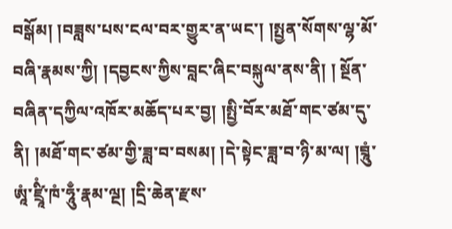བསྒོམ། །བཟླས་པས་ངལ་བར་གྱུར་ན་ཡང་། །སྤྱན་སོགས་ལྷ་མོ་བཞི་རྣམས་ཀྱི། །དབྱངས་ཀྱིས་བླང་ཞིང་བསྐུལ་ནས་ནི། ། སྔོན་བཞིན་དཀྱིལ་འཁོར་མཆོད་པར་བྱ། །སྤྱི་བོར་མཐོ་གང་ཙམ་དུ་ནི། །མཐོ་གང་ཙམ་གྱི་ཟླ་བ་བསམ། །དེ་སྟེང་ཟླ་བ་ཉི་མ་ལ། །བྲཱུཾ་ཨཱཾ་ཛྲཱིཾ་ཁཾ་ཧཱུྃ་རྣམ་ལྔ། །དྲི་ཆེན་རྫས་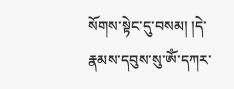སོགས་སྟེང་དུ་བསམ། །དེ་རྣམས་དབུས་སུ་ཨོཾ་དཀར་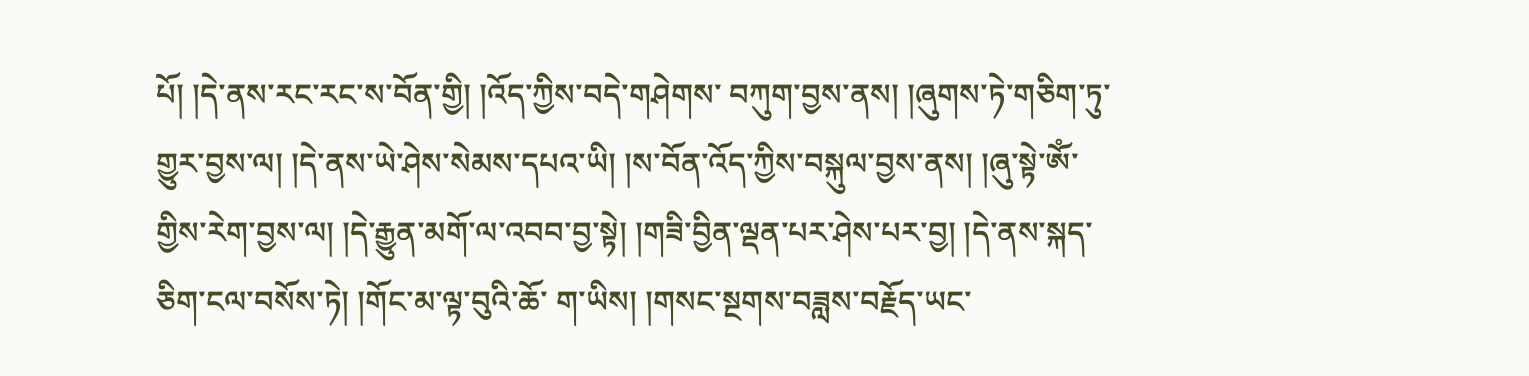པོ། །དེ་ནས་རང་རང་ས་བོན་གྱི། །འོད་ཀྱིས་བདེ་གཤེགས་ བཀུག་བྱས་ནས། །ཞུགས་ཏེ་གཅིག་ཏུ་གྱུར་བྱས་ལ། །དེ་ནས་ཡེ་ཤེས་སེམས་དཔའ་ཡི། །ས་བོན་འོད་ཀྱིས་བསྐུལ་བྱས་ནས། །ཞུ་སྟེ་ཨོཾ་གྱིས་རེག་བྱས་ལ། །དེ་རྒྱུན་མགོ་ལ་འབབ་བྱ་སྟེ། །གཟི་བྱིན་ལྡན་པར་ཤེས་པར་བྱ། །དེ་ནས་སྐད་ཅིག་ངལ་བསོས་ཏེ། །གོང་མ་ལྟ་བུའི་ཆོ་ ག་ཡིས། །གསང་སྔགས་བཟླས་བརྗོད་ཡང་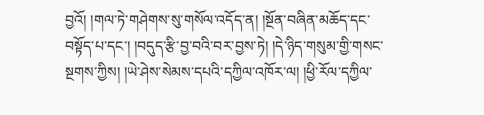བྱའོ། །གལ་ཏེ་གཤེགས་སུ་གསོལ་འདོད་ན། །སྔོན་བཞིན་མཆོད་དང་བསྟོད་པ་དང་། །བདུད་རྩི་བྱ་བའི་བར་བྱས་ཏེ། །དེ་ཉིད་གསུམ་གྱི་གསང་སྔགས་ཀྱིས། །ཡེ་ཤེས་སེམས་དཔའི་དཀྱིལ་འཁོར་ལ། །ཕྱི་རོལ་དཀྱིལ་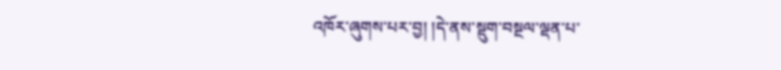འཁོར་ཞུགས་པར་བྱ། །དེ་ནས་སྡུག་བསྔལ་ལྡན་པ་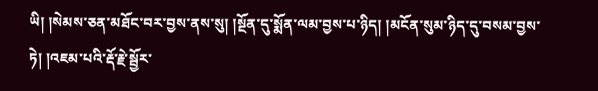ཡི། །སེམས་ཅན་མཐོང་བར་བྱས་ནས་སུ། །སྔོན་དུ་སྨོན་ལམ་བྱས་པ་ཉིད། །མངོན་སུམ་ཉིད་དུ་བསམ་བྱས་ཏེ། །འཇམ་པའི་རྡོ་རྗེ་སྦྱོར་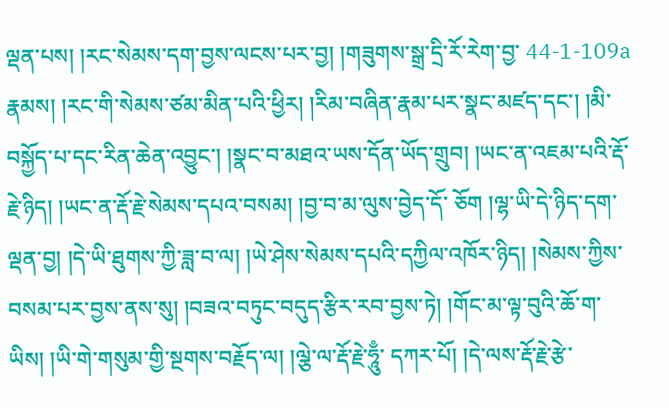ལྡན་པས། །རང་སེམས་དག་བྱས་ལངས་པར་བྱ། །གཟུགས་སྒྲ་དྲི་རོ་རེག་བྱ་ 44-1-109a རྣམས། །རང་གི་སེམས་ཙམ་མིན་པའི་ཕྱིར། །རིམ་བཞིན་རྣམ་པར་སྣང་མཛད་དང་། །མི་བསྐྱོད་པ་དང་རིན་ཆེན་འབྱུང་། །སྣང་བ་མཐའ་ཡས་དོན་ཡོད་གྲུབ། །ཡང་ན་འཇམ་པའི་རྡོ་རྗེ་ཉིད། །ཡང་ན་རྡོ་རྗེ་སེམས་དཔའ་བསམ། །བྱ་བ་མ་ལུས་བྱེད་དོ་ ཅོག །ལྷ་ཡི་དེ་ཉིད་དག་ལྡན་བྱ། །དེ་ཡི་ཐུགས་ཀྱི་ཟླ་བ་ལ། །ཡེ་ཤེས་སེམས་དཔའི་དཀྱིལ་འཁོར་ཉིད། །སེམས་ཀྱིས་བསམ་པར་བྱས་ནས་སུ། །བཟའ་བཏུང་བདུད་རྩིར་རབ་བྱས་ཏེ། །གོང་མ་ལྟ་བུའི་ཆོ་ག་ཡིས། །ཡི་གེ་གསུམ་གྱི་སྔགས་བརྗོད་ལ། །ལྕེ་ལ་རྡོ་རྗེ་ཧཱུྃ་ དཀར་པོ། །དེ་ལས་རྡོ་རྗེ་རྩེ་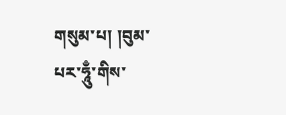གསུམ་པ། །བུམ་པར་ཧཱུྃ་གིས་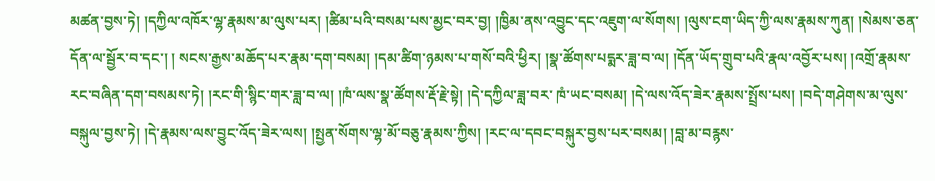མཚན་བྱས་ཏེ། །དཀྱིལ་འཁོར་ལྷ་རྣམས་མ་ལུས་པར། །ཚིམ་པའི་བསམ་པས་མྱང་བར་བྱ། །ཁྱིམ་ནས་འབྱུང་དང་འཇུག་ལ་སོགས། །ལུས་ངག་ཡིད་ཀྱི་ལས་རྣམས་ཀུན། །སེམས་ཅན་དོན་ལ་སྦྱོར་བ་དང་། ། སངས་རྒྱས་མཆོད་པར་རྣམ་དག་བསམ། །དམ་ཚིག་ཉམས་པ་གསོ་བའི་ཕྱིར། །སྣ་ཚོགས་པདྨར་ཟླ་བ་ལ། །དོན་ཡོད་གྲུབ་པའི་རྣལ་འབྱོར་པས། །འགྲོ་རྣམས་རང་བཞིན་དག་བསམས་ཏེ། །རང་གི་སྙིང་གར་ཟླ་བ་ལ། །ཁཾ་ལས་སྣ་ཚོགས་རྡོ་རྗེ་སྟེ། །དེ་དཀྱིལ་ཟླ་བར་ ཁཾ་ཡང་བསམ། །དེ་ལས་འོད་ཟེར་རྣམས་སྤྲོས་པས། །བདེ་གཤེགས་མ་ལུས་བསྐུལ་བྱས་ཏེ། །དེ་རྣམས་ལས་བྱུང་འོད་ཟེར་ལས། །སྤྱན་སོགས་ལྷ་མོ་བཅུ་རྣམས་ཀྱིས། །རང་ལ་དབང་བསྐུར་བྱས་པར་བསམ། །བླ་མ་བརྙས་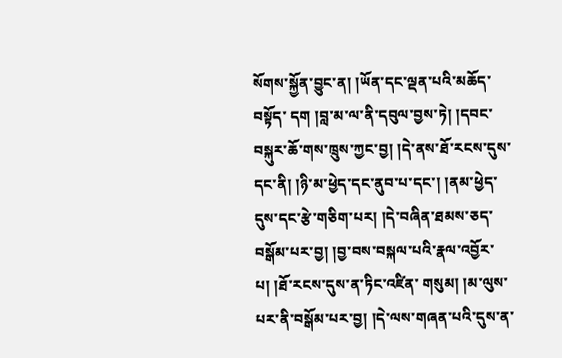སོགས་སྐྱོན་བྱུང་ན། །ཡོན་དང་ལྡན་པའི་མཆོད་བསྟོད་ དག །བླ་མ་ལ་ནི་དབུལ་བྱས་ཏེ། །དབང་བསྐུར་ཆོ་གས་ཁྲུས་ཀྱང་བྱ། །དེ་ནས་ཐོ་རངས་དུས་དང་ནི། །ཉི་མ་ཕྱེད་དང་ནུབ་པ་དང་། །ནམ་ཕྱེད་དུས་དང་རྩེ་གཅིག་པར། །དེ་བཞིན་ཐམས་ཅད་བསྒོམ་པར་བྱ། །བྱ་བས་བསྐལ་པའི་རྣལ་འབྱོར་པ། །ཐོ་རངས་དུས་ན་ཏིང་འཛིན་ གསུམ། །མ་ལུས་པར་ནི་བསྒོམ་པར་བྱ། །དེ་ལས་གཞན་པའི་དུས་ན་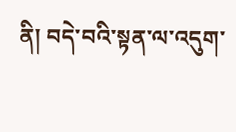ནི། བདེ་བའི་སྟན་ལ་འདུག་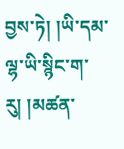བྱས་ཏེ། །ཡི་དམ་ལྷ་ཡི་སྙིང་ག་རུ། །མཚན་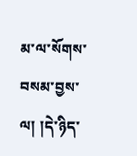མ་ལ་སོགས་བསམ་བྱས་ལ། །དེ་ཉིད་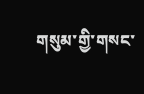གསུམ་གྱི་གསང་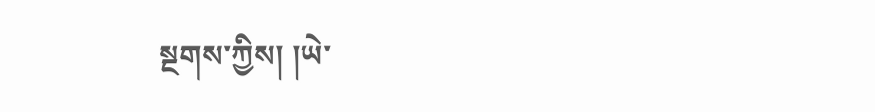སྔགས་ཀྱིས། །ཡེ་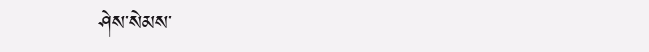ཤེས་སེམས་